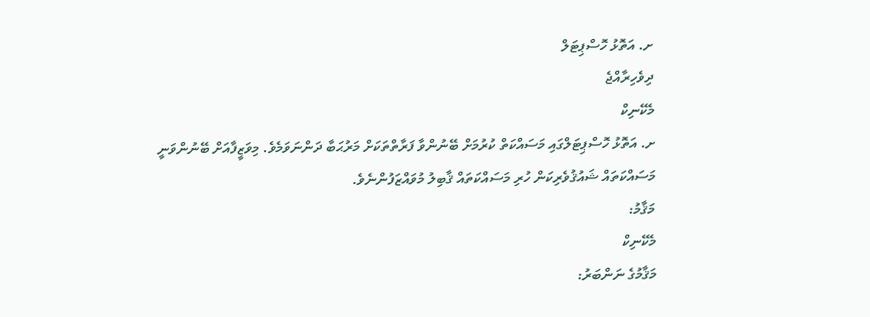ށ. އަތޮޅު ހޮސްޕިޓަލް
ދިވެހިރާއްޖެ
މެކޭނިކް
ށ. އަތޮޅު ހޮސްޕިޓަލްގައި މަސައްކަތް ކުރުމަށް ބޭނުންވާ ފަރާތްތަކަށް މަރުޙަބާ ދަންނަވަމެވެ. މިވަޒީފާއަށް ބޭނުންވަނީ މަސައްކަތައް ޝައުޤުވެރިކަން ހުރި މަސައްކަތައް ޤާބިލު މުވައްޒަފުންނެވެ.
މަޤާމު:
މެކޭނިކް
މަޤާމުގެ ނަންބަރު: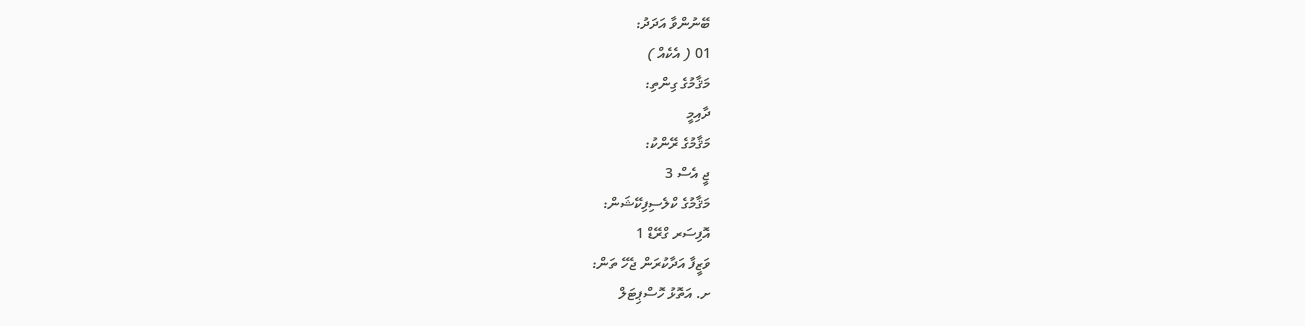ބޭނުންވާ އަދަދު:
01 ( އެކެއް )
މަޤާމުގެ ގިންތި:
ދާއިމީ
މަޤާމުގެ ރޭންކު:
ޖީ އެސް 3
މަޤާމުގެ ކްލެސިފިކޭޝަން:
އޮފިސަރ ގްރޭޑް 1
ވަޒީފާ އަދާކުރަން ޖެހޭ ތަން:
ށ. އަތޮޅު ހޮސްޕިޓަލް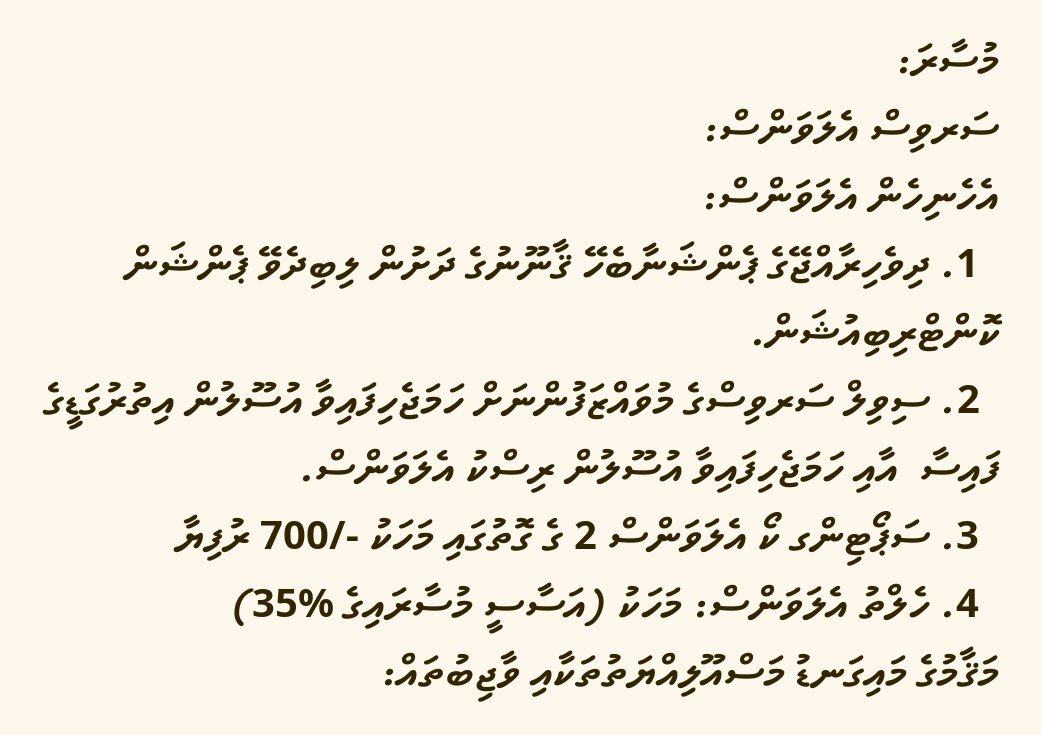މުސާރަ:
ސަރވިސް އެލަވަންސް:
އެހެނިހެން އެލަވަންސް:
  1. ދިވެހިރާއްޖޭގެ ޕެންޝަނާބެހޭ ޤާނޫނުގެ ދަށުން ލިބިދެވޭ ޕެންޝަން ކޮންޓްރިބިއުޝަން.
  2. ސިވިލް ސަރވިސްގެ މުވައްޒަފުންނަށް ހަމަޖެހިފައިވާ އުސޫލުން އިތުރުގަޑީގެ ފައިސާ  އާއި ހަމަޖެހިފައިވާ އުސޫލުން ރިސްކު އެލަވަންސް.
  3. ސަޕޯޓިންގ ކޯ އެލަވަންސް 2 ގެ ގޮތުގައި މަހަކު -/700 ރުފިޔާ
  4. ހެލްތު އެލަވަންސް: މަހަކު (އަސާސީ މުސާރައިގެ %35)
މަޤާމުގެ މައިގަނޑު މަސްއޫލިއްޔަތުތަކާއި ވާޖިބުތައް: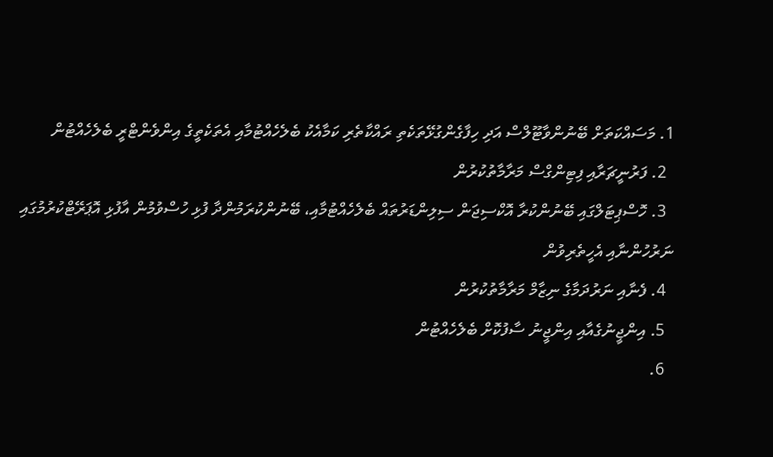1. މަސައްކަތަށް ބޭނުންވާޓޫލްސް އަދި ހިފާގެންގުޅޭތަކެތި ރައްކާތެރި ކަމާއެކު ބެލެހެއްޓުމާއި އެތަކެތީގެ އިންވެންޓްރީ ބެލެހެއްޓުން
  2. ފަރުނީޗަރާއި ފިޓިންގްސް މަރާމާތުކުރުން
  3. ހޮސްޕިޓަލްގައި ބޭނުންކުރާ އޮކްސިޖަން ސިލިންޑަރުތައް ބެލެހެއްޓުމާއި، ބޭނުންކުރަމުންދާ ފުޅި ހުސްވުމުން އާފުޅި އޮޕަރޭޓްކުރުމުގައި ނަރުހުންނާއި އެހީތެރިވުން
  4. ފެނާއި ނަރުދަމާގެ ނިޒާމް މަރާމާތުކުރުން
  5. އިންޖީނުގެއާއި އިންޖީނު ސާފުކޮށް ބެލެހެއްޓުން
  6.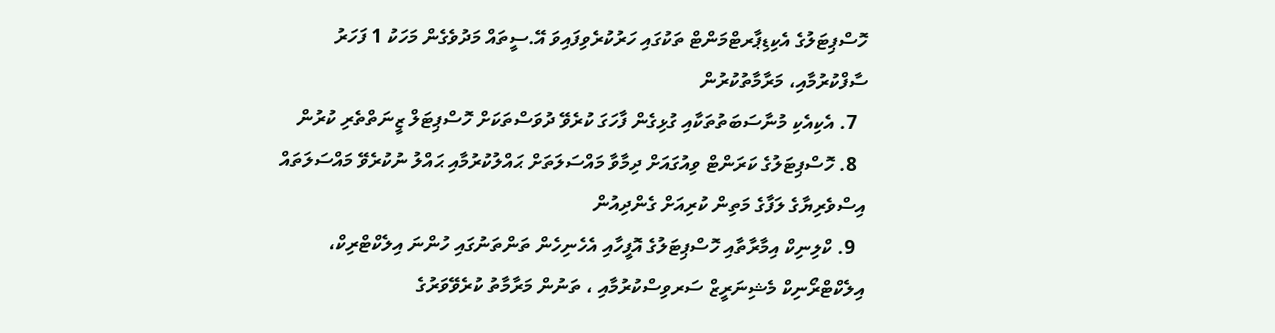ހޮސްޕިޓަލުގެ އެކިޑިޕާރޓްމަންޓް ތަކުގައި ހަރުކުރެވިފައިވަ އޭ.ސީތައް މަދުވެގެން މަހަކު 1 ފަހަރު ސާފްކުރުމާއި، މަރާމާތުކުރުން
  7. އެކިއެކި މުނާސަބަތުތަކާއި ގުޅިގެން ފާހަގަ ކުރެވޭ ދުވަސްތަކަށް ހޮސްޕިޓަލް ޒީނަތްތެރި ކުރުން
  8. ހޮސްޕިޓަލުގެ ކަރަންޓް ވިއުގައަށް ދިމާވާ މައްސަލަތަށް ޙައްލުކުރުމާއި ޙައްލު ނުކުރެވޭ މައްސަލަތައް އިސްވެރިޔާގެ ލަފާގެ މަތިން ކުރިއަށް ގެންދިއުން
  9. ކްލިނިކް އިމާރާތާއި ހޮސްޕިޓަލުގެ އޮފީހާއި އެހެނިހެން ތަންތަނުގައި ހުންނަ އިލެކްޓްރިކް، އިލެކްޓްރޯނިކް މެޝިނަރީޒް ސަރވިސްކުރުމާއި ، ތަނުން މަރާމާތު ކުރެވޭވަރުގެ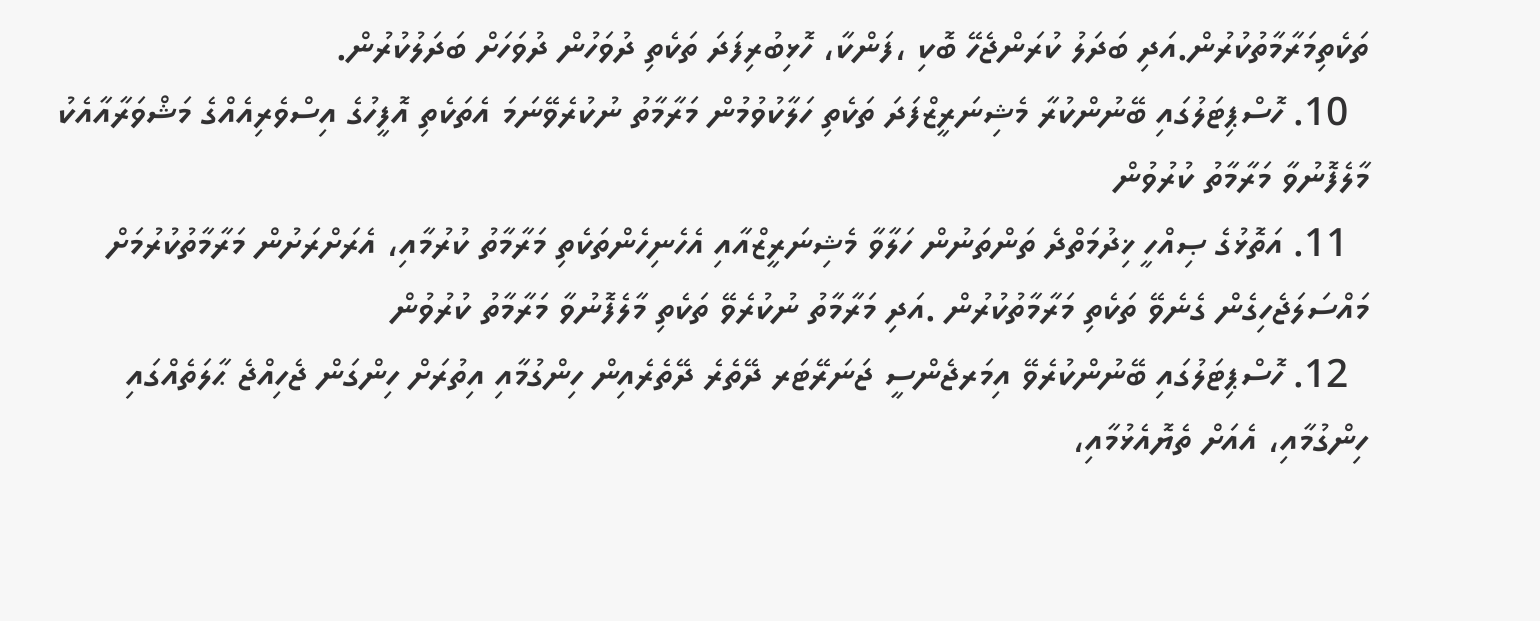ތަކެތިމަރާމާތުކުރުން.އަދި ބަދަލު ކުރަންޖެހޭ ބޮކި ،ފަންކާ، ހޮޅިބުރިފަދަ ތަކެތި ދުވަހުން ދުވަހަށް ބަދަލުކުރުން.
  10. ހޮސްޕިޓަލުގައި ބޭނުންކުރާ މެޝިނަރީޒްފަދަ ތަކެތި ހަލާކުވުމުން މަރާމާތު ނުކުރެވޭނަމަ އެތަކެތި އޮފީހުގެ އިސްވެރިއެއްގެ މަޝްވަރާއާއެކު މާލެފޮނުވާ މަރާމާތު ކުރުވުން
  11. އަތޮޅުގެ ޞިއްހީ ޚިދުމަތްދެ ތަންތަނުން ހަލާވާ މެޝިނަރީޒްއާއި އެހެނިހެންތަކެތި މަރާމާތު ކުރުމާއި، އެރަށްރަށުން މަރާމާތުކުރުމަށް މައްސަލަޖެހިގެން ގެނެވޭ ތަކެތި މަރާމާތުކުރުން .އަދި މަރާމާތު ނުކުރެވޭ ތަކެތި މާލެފޮނުވާ މަރާމާތު ކުރުވުން
  12. ހޮސްޕިޓަލުގައި ބޭނުންކުރެވޭ އިމަރޖެންސީ ޖަނަރޭޓަރ ދޭތެރެ ދޭތެރެއިން ހިންގުމާއި އިތުރަށް ހިންގަން ޖެހިއްޖެ ޙާލަތެއްގައި ހިންގުމާއި، އެއަށް ތެޔޮއެޅުމާއި،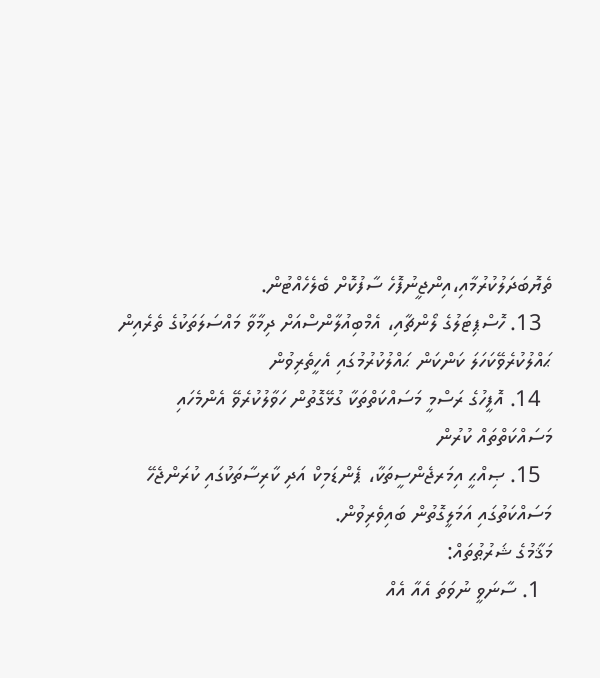ތެޔޮބަދަލުކުރުމާއި،އިންޖީނުފޮހެ ސާފުކޮށް ބެލެހެއްޓުން.
  13. ހޮސްޕިޓަލުގެ ލޯންޗާއި، އެމްބިއުލާންސްއަށް ދިމާވާ މައްސަލަތަކުގެ ތެރެއިން ޙައްލުކުރެވޭކަހަލަ ކަންކަން ޙައްލުކުރުމުގައި އެހީތެރިވުން
  14. އޮފީހުގެ ރަސްމީ މަސައްކަތްތަކާ ގުޅޭގޮތުން ހަވާލުކުރެވޭ އެންމެހައި މަސައްކަތްތައް ކުރުން
  15. ޞިއްޙީ އިމަރޖެންސީތަކާ، ޕެންޑަމިކް އަދި ކާރިސާތަކުގައި ކުރަންޖެހޭ މަސައްކަތުގައި އަމަލީގޮތުން ބައިވެރިވުން.
މަޤާމުގެ ޝަރުޠުތައް:
  1. ސާނަވީ ނުވަތަ އެއާ އެއް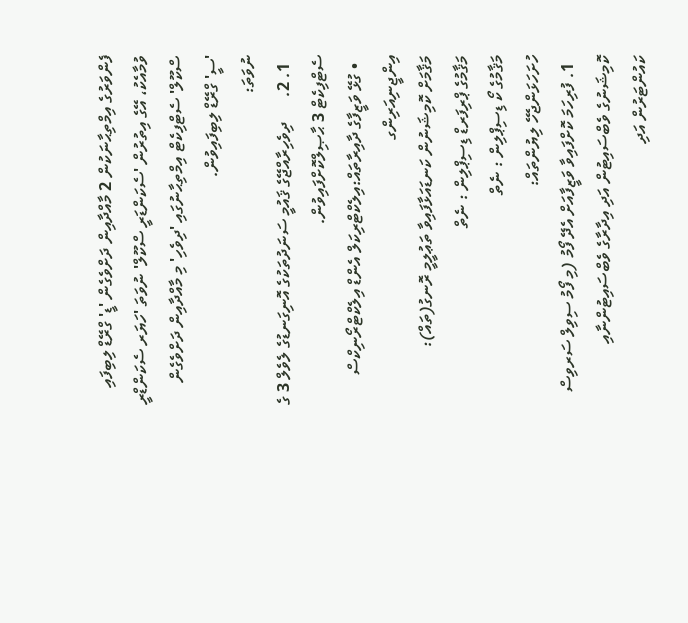ފެންވަރުގެ އިމްތިޙާނަކުން 2 މާއްދާއިން ދަށްވެގެން 'ޑީ' ގްރޭޑް ލިބިފައި ވުމާއެކު، އޭގެ އިތުރުން 'ސެކަންޑަރީ ސްކޫލް' ނުވަތަ 'ހަޔަރ ސެކަންޑްރީ ސްކޫލް' ސެޓްފިކެޓް އިމްތިޙާނުގައި 'ދިވެހި' މި މާއްދާއިން ދަށްވެގެން 'ސީ' ގްރޭޑް ލިބިފައިވުން.
ނުވަތަ:
  1. 2.      ދިވެހިރާއްޖޭގެ ޤައުމީ ސަނަދުތަކުގެ އޮނިގަނޑުގެ ލެވެލް 3 ގެ ސެޓްފިކެޓް 3 ޙާޞިލްކޮށްފައިވުން.
  • ގުޅޭ ވަޒީފާގެ ދާއިރާތައް:އިލެކްޓްރިކަލް އެންޑް އިލެކްޓްރޯނިކްސް އިންޖީނިއަރިންގ
މަޤާމަށް ކޮމިޝަނުން ކަނޑައަޅާފައިވާ ތަޢުލީމީ ރޮނގު(ތައް):
މަޤާމުގެ ޕްރިފަރޑް ޑިސިޕްލިން : ނެތް
މަޤާމުގެ ކޯ ޑިސިޕްލިން : ނެތް
ހުށަހަޅަންޖެހޭ ލިޔުންތައް:
  1. ފުރިހަމަ ކޮށްފައިވާ ވަޒީފާއަށް އެދޭ ފޯމު (މި ފޯމު ސިވިލް ސަރވިސް ކޮމިޝަނުގެ ވެބްސައިޓުން އަދި އިދާރާގެ ވެބްސައިޓުންނާއި ކައުންޓަރުން އަދި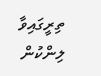ތިރީގައިވާ ލިންކުން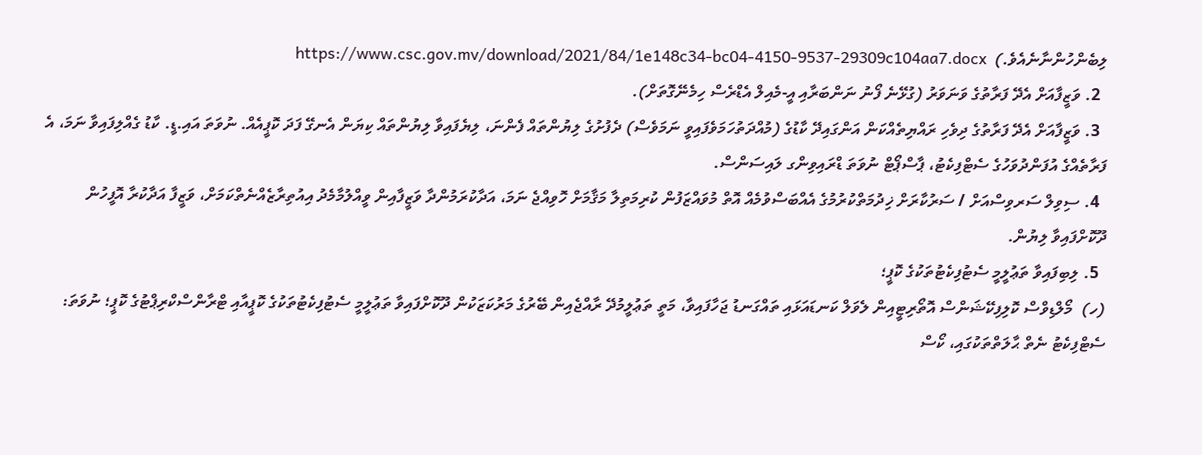ލިބެންހުންނާނެއެވެ.)  https://www.csc.gov.mv/download/2021/84/1e148c34-bc04-4150-9537-29309c104aa7.docx
  2. ވަޒީފާއަށް އެދޭ ފަރާތުގެ ވަނަވަރު (ގުޅޭނެ ފޯނު ނަންބަރާއި އީ-މެއިލް އެޑްރެސް ހިމެނޭގޮތަށް).
  3. ވަޒީފާއަށް އެދޭ ފަރާތުގެ ދިވެހި ރައްޔިތެއްކަން އަންގައިދޭ ކާޑުގެ (މުއްދަތުހަމަވެފައިވީ ނަމަވެސް) ދެފުށުގެ ލިޔުންތައް ފެންނަ، ލިޔެފައިވާ ލިޔުންތައް ކިޔަން އެނގޭ ފަދަ ކޮޕީއެއް. ނުވަތަ އައި.ޑީ. ކާޑު ގެއްލިފައިވާ ނަމަ، އެ ފަރާތެއްގެ އުފަންދުވަހުގެ ސެޓްފިކެޓު، ޕާސްޕޯޓް ނުވަތަ ޑްރައިވިންގ ލައިސަންސް.
  4. ސިވިލް ސަރވިސްއަށް / ސަރުކާރަށް ޚިދުމަތްކުރުމުގެ އެއްބަސްވުމެއް އޮތް މުވައްޒަފުން ކުރިމަތިލާ މަޤާމަށް ހޮވިއްޖެ ނަމަ، އަދާކުރަމުންދާ ވަޒީފާއިން ވީއްލުމާމެދު އިއުތިރާޒެއްނެތްކަމަށް، ވަޒީފާ އަދާކުރާ އޮފީހުން ދޫކޮށްފައިވާ ލިޔުން.
  5. ލިބިފައިވާ ތަޢުލީމީ ސެޓުފިކެޓުތަކުގެ ކޮޕީ؛
(ހ)  މޯލްޑިވްސް ކޮލިފިކޭޝަންސް އޮތޯރިޓީއިން ލެވަލް ކަނޑައަޅައި ތައްގަނޑު ޖަހާފައިވާ، މަތީ ތަޢުލީމުދޭ ރާއްޖެއިން ބޭރުގެ މަރުކަޒަކުން ދޫކޮށްފައިވާ ތަޢުލީމީ ސެޓުފިކެޓުތަކުގެ ކޮޕީއާއި ޓްރާންސްކްރިޕްޓުގެ ކޮޕީ؛ ނުވަތަ: ސެޓްފިކެޓު ނެތް ޙާލަތްތަކުގައި، ކޯސް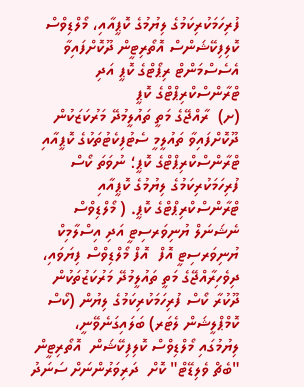ފުރިހަމަކުރިކަމުގެ ލިޔުމުގެ ކޮޕީއާއި، މޯލްޑިވްސް ކޮލިފިކޭޝަންސް އޮތޯރިޓީން ދޫކޮށްފައިވާ އެސެސްމަންޓް ރިޕޯޓްގެ ކޮޕީ އަދި ޓްރާންސްކްރިޕްޓްގެ ކޮޕީ
(ށ)  ރާއްޖޭގެ މަތީ ތައުލީމުދޭ މަރުކަޒަކުން ދޫކޮށްފައިވާ ތައުލީމީ ސެޓުފިކެޓުތަކުގެ ކޮޕީއާއި ޓްރާންސްކްރިޕްޓްގެ ކޮޕީ؛ ނުވަތަ ކޯސް ފުރިހަމަކުރިކަމުގެ ލިޔުމުގެ ކޮޕީއާއި ޓްރާންސްކްރިޕްޓްގެ ކޮޕީ. ( މޯލްޑިވްސް ނެޝަނަލް ޔުނިވަރސިޓީ އަދި އިސްލާމިކް ޔުނިވަރސިޓީ އޮފް  އޮފް މޯލްޑިވްސް ފިޔަވައި، ދިވެހިރާއްޖޭގެ މަތީ ތައުލީމުދޭ މަރުކަޒުތަކުން ދޫކުރާ ކޯސް ފުރިހަމަކުރިކަމުގެ ލިޔުން (ކޯސް ކޮމްޕްލީޝަން ލެޓަރ) ބަލައިގަނެވޭނީ، ލިޔުމުގައި މޯލްޑިވްސް ކޮލިފިކޭޝަން  އޮތޯރިޓީން "ބެޗް ވެލިޑޭޓް" ކޮށް  ދަރިވަރުންނަށް ސަނަދު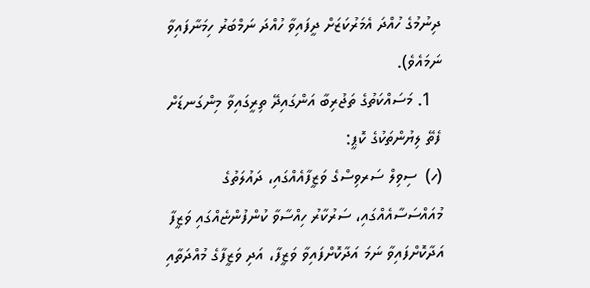ދިނުމުގެ ހުއްދަ އެމަރުކަޒަށް ދީފައިވާ ހުއްދަ ނަމްބަރު ހިމަނާފައިވާ ނަމައެވެ).
  1. މަސައްކަތުގެ ތަޖުރިބާ އަންގައިދޭ ތިރީގައިވާ މިންގަނޑަށް ފެތޭ ލިޔުންތަކުގެ ކޮޕީ:
(ހ)  ސިވިލް ސަރވިސްގެ ވަޒީފާއެއްގައި، ދައުލަތުގެ މުއައްސަސާއެއްގައި، ސަރުކާރު ހިއްސާވާ ކުންފުންޏެއްގައި ވަޒީފާ އަދާކޮށްފައިވާ ނަމަ އަދާކޮށްފައިވާ ވަޒީފާ، އަދި ވަޒީފާގެ މުއްދަތާއި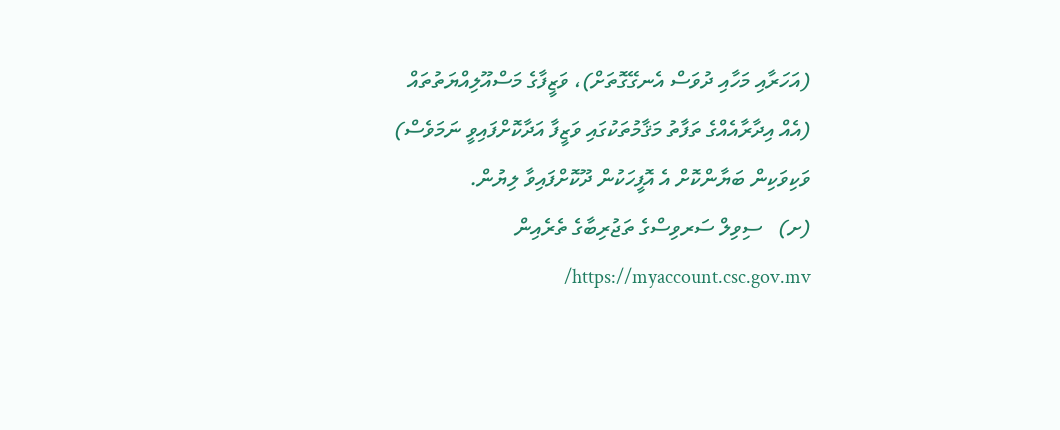(އަހަރާއި މަހާއި ދުވަސް އެނގޭގޮތަށް)، ވަޒީފާގެ މަސްއޫލިއްޔަތުތައް (އެއް އިދާރާއެއްގެ ތަފާތު މަޤާމުތަކުގައި ވަޒީފާ އަދާކޮށްފައިވީ ނަމަވެސް) ވަކިވަކިން ބަޔާންކޮށް އެ އޮފީހަކުން ދޫކޮށްފައިވާ ލިޔުން.
(ށ)   ސިވިލް ސަރވިސްގެ ތަޖުރިބާގެ ތެރެއިން https://myaccount.csc.gov.mv/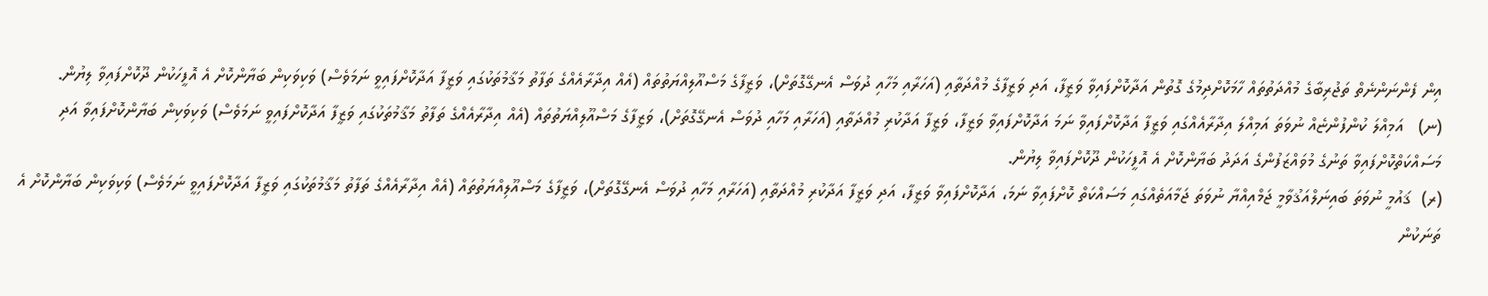އިން ފެންނަންނެތް ތަޖުރިބާގެ މުއްދަތުތައް ހާމަކޮށްދިމުގެ ގޮތުން އަދާކޮށްފައިވާ ވަޒީފާ، އަދި ވަޒީފާގެ މުއްދަތާއި (އަހަރާއި މަހާއި ދުވަސް އެނގޭގޮތަށް)، ވަޒީފާގެ މަސްއޫލިއްޔަތުތައް (އެއް އިދާރާއެއްގެ ތަފާތު މަޤާމުތަކުގައި ވަޒީފާ އަދާކޮށްފައިވީ ނަމަވެސް) ވަކިވަކިން ބަޔާންކޮށް އެ އޮފީހަކުން ދޫކޮށްފައިވާ ލިޔުން.
(ނ)   އަމިއްލަ ކުންފުންޏެއް ނުވަތަ އަމިއްލަ އިދާރާއެއްގައި ވަޒީފާ އަދާކޮށްފައިވާ ނަމަ އަދާކޮށްފައިވާ ވަޒީފާ، ވަޒީފާ އަދާކުރި މުއްދަތާއި (އަހަރާއި މަހާއި ދުވަސް އެނގޭގޮތަށް)، ވަޒީފާގެ މަސްއޫލިއްޔަތުތައް (އެއް އިދާރާއެއްގެ ތަފާތު މަޤާމުތަކުގައި ވަޒީފާ އަދާކޮށްފައިވީ ނަމަވެސް) ވަކިވަކިން ބަޔާންކޮށްފައިވާ އަދި މަސައްކަތްކޮށްފައިވާ ތަނުގެ މުވައްޒަފުންގެ އަދަދު ބަޔާންކޮށް އެ އޮފީހަކުން ދޫކޮށްފައިވާ ލިޔުން.
(ރ)  ޤައުމީ ނުވަތަ ބައިނަލްއަޤުވާމީ ޖަމްއިއްޔާ ނުވަތަ ޖަމާއަތެއްގައި މަސައްކަތް ކޮށްފައިވާ ނަމަ، އަދާކޮށްފައިވާ ވަޒީފާ، އަދި ވަޒީފާ އަދާކުރި މުއްދަތާއި (އަހަރާއި މަހާއި ދުވަސް އެނގޭގޮތަށް)، ވަޒީފާގެ މަސްއޫލިއްޔަތުތައް (އެއް އިދާރާއެއްގެ ތަފާތު މަޤާމުތަކުގައި ވަޒީފާ އަދާކޮށްފައިވީ ނަމަވެސް) ވަކިވަކިން ބަޔާންކޮށް އެ ތަނަކުން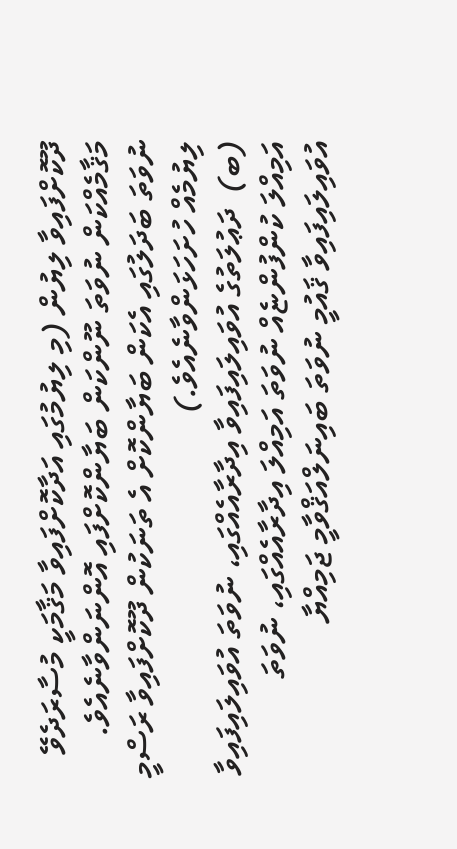ދޫކޮށްފައިވާ ލިޔުން (މި ލިޔުމުގައި އަދާކޮށްފައިވާ މަޤާމަކީ މުސާރަދެވޭ މަޤާމެއްކަން ނުވަތަ ނޫންކަން ބަޔާންކޮށްފައި އޮންނަންވާނެއެވެ. ނުވަތަ ބަދަލުގައި އެކަން ބަޔާންކޮށް އެ ތަނަކުން ދޫކޮށްފައިވާ ރަސްމީ ލިޔުމެއް ހުށަހަޅަންވާނެއެވެ.)
(ބ)  ދަޢުލަތުގެ އުވައިލައިފައިވާ އިދާރާއެއްގައި، ނުވަތަ އުވައިލައިފައިވާ އަމިއްލަ ކުންފުންޏެއް ނުވަތަ އަމިއްލަ އިދާރާއެއްގައި، ނުވަތަ އުވައިލައިފައިވާ ޤައުމީ ނުވަތަ ބައިނަލްއަޤްވާމީ ޖަމިއްޔާ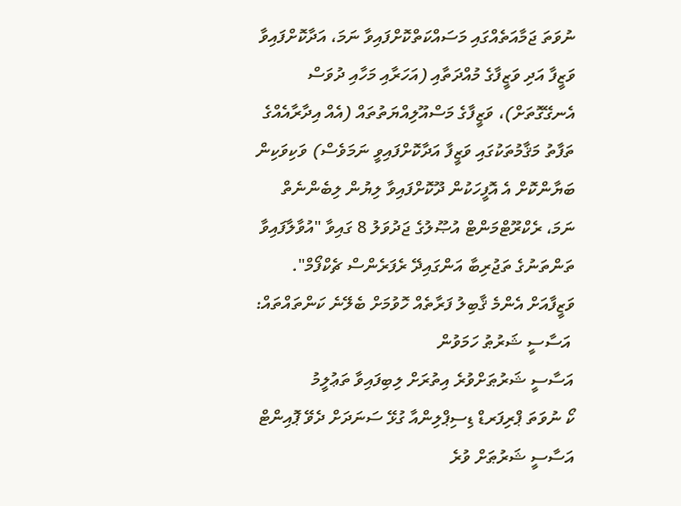ނުވަތަ ޖަމާއަތެއްގައި މަސައްކަތްކޮށްފައިވާ ނަމަ، އަދާކޮށްފައިވާ ވަޒީފާ އަދި ވަޒީފާގެ މުއްދަތާއި (އަހަރާއި މަހާއި ދުވަސް އެނގޭގޮތަށް)، ވަޒީފާގެ މަސްއޫލިއްޔަތުތައް (އެއް އިދާރާއެއްގެ ތަފާތު މަޤާމުތަކުގައި ވަޒީފާ އަދާކޮށްފައިވީ ނަމަވެސް) ވަކިވަކިން ބަޔާންކޮށް އެ އޮފީހަކުން ދޫކޮށްފައިވާ ލިޔުން ލިބެންނެތް ނަމަ، ރެކްރޫޓްމަންޓް އުޞޫލުގެ ޖަދުވަލު 8 ގައިވާ "އުވާލާފައިވާ ތަންތަނުގެ ތަޖުރިބާ އަންގައިދޭ ރެފަރެންސް ޗެކްފޯމް".
ވަޒީފާއަށް އެންމެ ޤާބިލު ފަރާތެއް ހޮވުމަށް ބެލޭނެ ކަންތައްތައް:
 އަސާސީ ޝަރުޠު ހަމަވުން
އަސާސީ ޝަރުޠަށްވުރެ އިތުރަށް ލިބިފައިވާ ތަޢުލީމު
ކޯ ނުވަތަ ޕްރިފަރޑް ޑިސިޕްލިންއާ ގުޅޭ ސަނަދަށް ދެވޭ ޕޮއިންޓް
އަސާސީ ޝަރުޠަށް ވުރެ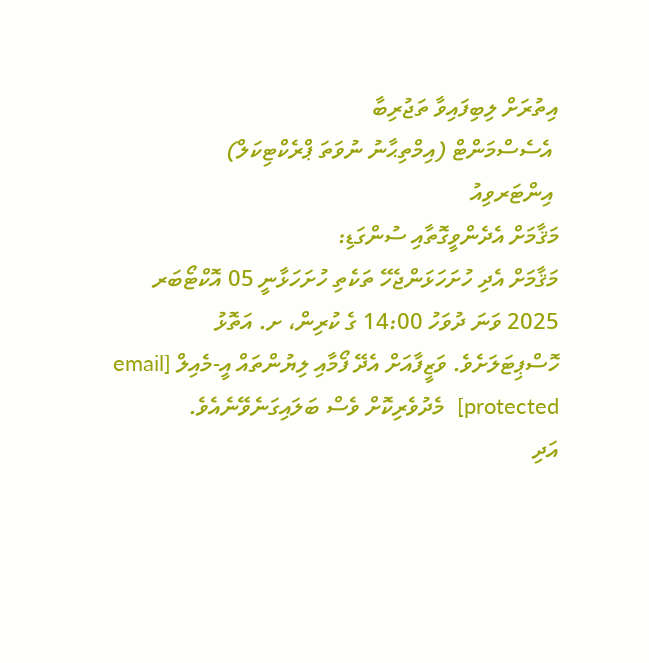އިތުރަށް ލިބިފައިވާ ތަޖުރިބާ
 އެސެސްމަންޓް (އިމްތިޙާނު ނުވަތަ ޕްރެކްޓިކަލް)
 އިންޓަރވިއު
މަޤާމަށް އެދެންވީގޮތާއި ސުންގަޑި:
މަޤާމަށް އެދި ހުށަހަޅަންޖެހޭ ތަކެތި ހުށަހަޅާނީ 05 އޮކްޓޯބަރ 2025 ވަނަ ދުވަހު 14:00 ގެ ކުރިން، ށ. އަތޮޅު ހޮސްޕިޓަލަށެވެ. ވަޒީފާއަށް އެދޭ ފޯމާއި ލިޔުންތައް އީ-މެއިލް [email protected]  މެދުވެރިކޮށް ވެސް ބަލައިގަނެވޭނެއެވެ.
އަދި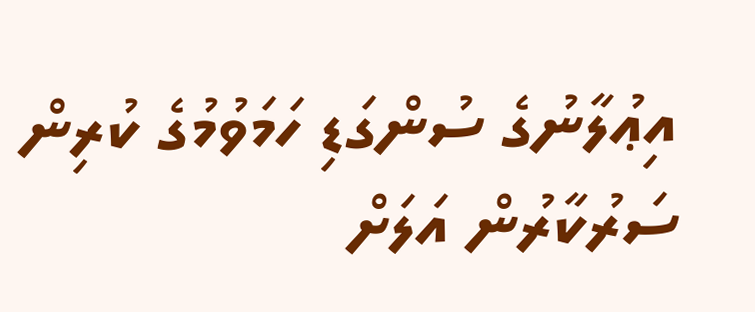އިޢުލާނުގެ ސުންގަޑި ހަމަވުމުގެ ކުރިން ސަރުކާރުން އަލަށް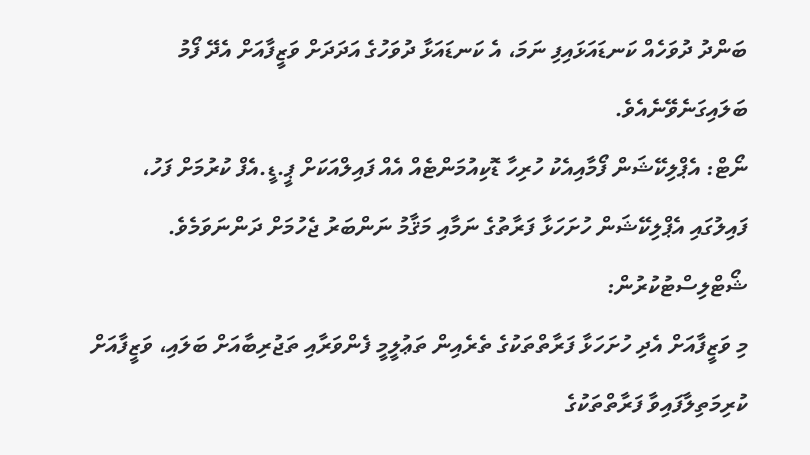ބަންދު ދުވަހެއް ކަނޑައަޅައިފި ނަމަ، އެ ކަނޑައަޅާ ދުވަހުގެ އަދަދަށް ވަޒީފާއަށް އެދޭ ފޯމު ބަލައިގަނެވޭނެއެވެ.
ނޯޓް: އެޕްލިކޭޝަން ފޯމާއިއެކު ހުރިހާ ޑޮކިއުމަންޓެއް އެއް ފައިލްއަކަށް ޕީ.ޑީ.އެފް ކުރުމަށް ފަހު، ފައިލުގައި އެޕްލިކޭޝަން ހުށަހަޅާ ފަރާތުގެ ނަމާއި މަޤާމު ނަންބަރު ޖެހުމަށް ދަންނަވަމެވެ.
ޝޯޓްލިސްޓުކުރުން:
މި ވަޒީފާއަށް އެދި ހުށަހަޅާ ފަރާތްތަކުގެ ތެރެއިން ތަޢުލީމީ ފެންވަރާއި ތަޖުރިބާއަށް ބަލައި، ވަޒީފާއަށް ކުރިމަތިލާފައިވާ ފަރާތްތަކުގެ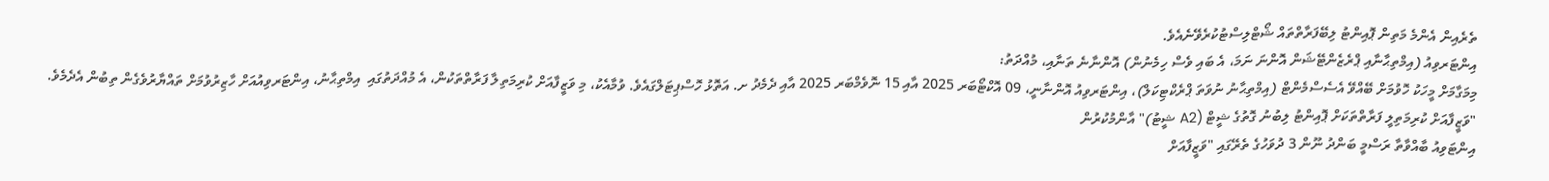ތެރެއިން އެންމެ މަތިން ޕޮއިންޓު ލިބޭފަރާތްތައް ޝޯޓްލިސްޓުކުރެވޭނެއެވެ.
އިންޓަރވިއު (އިމްތިޙާނާއި ޕްރެޒެންޓޭޝަން އޮންނަ ނަމަ، އެ ބައި ވެސް ހިމެނުން) އޮންނާނެ ތަނާއި، މުއްދަތު:
މިމަގާމަށް މީހަކު ހޮވުމަށް ބޭއްވޭ އެސެސްމެންޓް (އިމްތިޙާނު ނުވަތަ ޕްރެކްޓިކަލް)، އިންޓަރވިއު އޮންނާނީ، 09 އޮކްޓޯބަރ 2025 އާއި 15 ނޮވެމްބަރ 2025 އާއި ދެމެދު ށ. އަތޮޅު ހޮސްޕިޓަލްގައެވެ. ވުމާއެކު، މި ވަޒީފާއަށް ކުރިމަތިލާ ފަރާތްތަކުން، އެ މުއްދަތުގައި  އިމްތިޙާނު، އިންޓަރވިއުއަށް ހާޒިރުވުމަށް ތައްޔާރުވެގެން ތިބުން އެދެމެވެ.
"ވަޒީފާއަށް ކުރިމަތިލީ ފަރާތްތަކަށް ޕޮއިންޓު ލިބުނު ގޮތުގެ ޝީޓް (A2 ޝީޓު)" އާންމުކުރުން
އިންޓަވިއު ބާއްވާތާ ރަސްމީ ބަންދު ނޫން 3 ދުވަހުގެ ތެރޭގައި "ވަޒީފާއަށް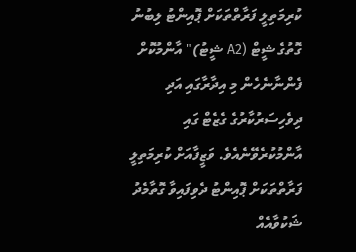ކުރިމަތިލީ ފަރާތްތަކަށް ޕޮއިންޓު ލިބުނު ގޮތުގެ ޝީޓް (A2 ޝީޓު)" އާންމުކޮށް ފެންނާނެހެން މި އިދާރާގައި އަދި ދިވެހިސަރުކާރުގެ ގެޒެޓް ގައި އާންމުކުރެވޭނެއެވެ. ވަޒީފާއަށް ކުރިމަތިލީ ފަރާތްތަކަށް ޕޮއިންޓު ދެވިފައިވާ ގޮތާމެދު ޝަކުވާއެއް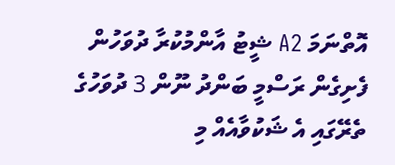އޮތްނަމަ A2 ޝީޓު އާންމުކުރާ ދުވަހުން ފެށިގެން ރަސްމީ ބަންދު ނޫން 3 ދުވަހުގެ ތެރޭގައި އެ ޝަކުވާއެއް މި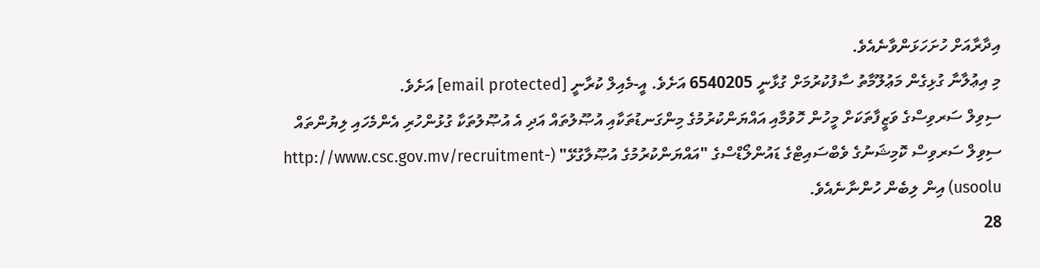އިދާރާއަށް ހުށަހަޅަންވާނެއެވެ.
މި އިޢުލާނާ ގުޅިގެން މަޢުލޫމާތު ސާފުކުރުމަށް ގުޅާނީ 6540205 އަށެވެ. އީ-މެއިލް ކުރާނީ [email protected] އަށެވެ.
ސިވިލް ސަރވިސްގެ ވަޒީފާތަކަށް މީހުން ހޮވުމާއި އައްޔަންކުރުމުގެ މިންގަނޑުތަކާއި އުޞޫލުތައް އަދި އެ އުޞޫލުތަކާ ގުޅުންހުރި އެންމެހައި ލިޔުންތައް ސިވިލް ސަރވިސް ކޮމިޝަނުގެ ވެބްސައިޓްގެ ޑައުންލޯޑްސްގެ "އައްޔަންކުރުމުގެ އުޞޫލާގުޅޭ" (http://www.csc.gov.mv/recruitment-usoolu) އިން ލިބެން ހުންނާނެއެވެ.
28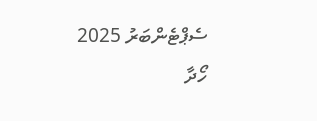ސެޕްޓެންބަރު 2025
ހޯދާ